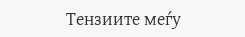Тензиите меѓу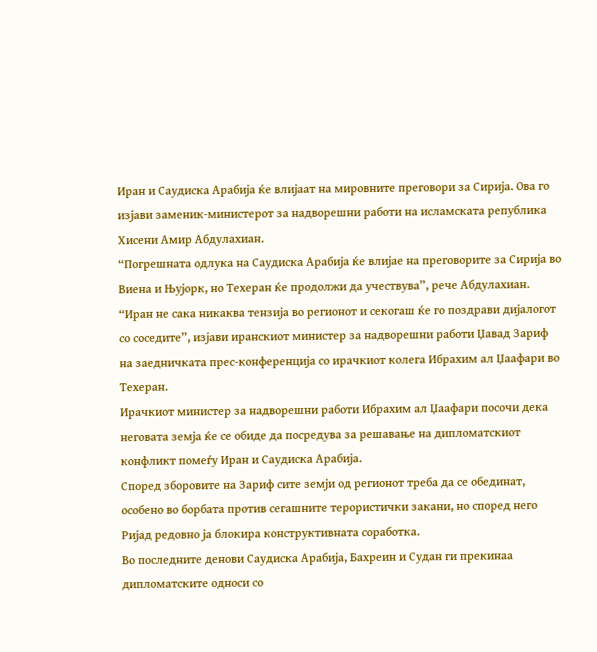Иран и Саудиска Арабија ќе влијаат на мировните преговори за Сирија. Ова го изјави заменик-министерот за надворешни работи на исламската република Хисени Амир Абдулахиан.
“Погрешната одлука на Саудиска Арабија ќе влијае на преговорите за Сирија во Виена и Њујорк, но Техеран ќе продолжи да учествува”, рече Абдулахиан.
“Иран не сака никаква тензија во регионот и секогаш ќе го поздрави дијалогот со соседите”, изјави иранскиот министер за надворешни работи Џавад Зариф на заедничката прес-конференција со ирачкиот колега Ибрахим ал Џаафари во Техеран.
Ирачкиот министер за надворешни работи Ибрахим ал Џаафари посочи дека неговата земја ќе се обиде да посредува за решавање на дипломатскиот конфликт помеѓу Иран и Саудиска Арабија.
Според зборовите на Зариф сите земји од регионот треба да се обединат, особено во борбата против сегашните терористички закани, но според него Ријад редовно ја блокира конструктивната соработка.
Во последните денови Саудиска Арабија, Бахреин и Судан ги прекинаа дипломатските односи со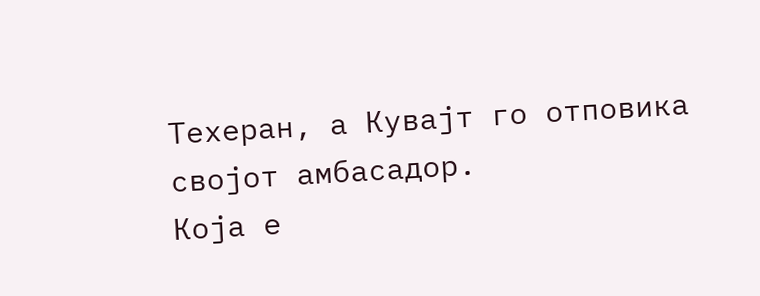Техеран, а Кувајт го отповика својот амбасадор.
Која е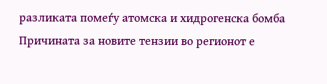разликата помеѓу атомска и хидрогенска бомба
Причината за новите тензии во регионот е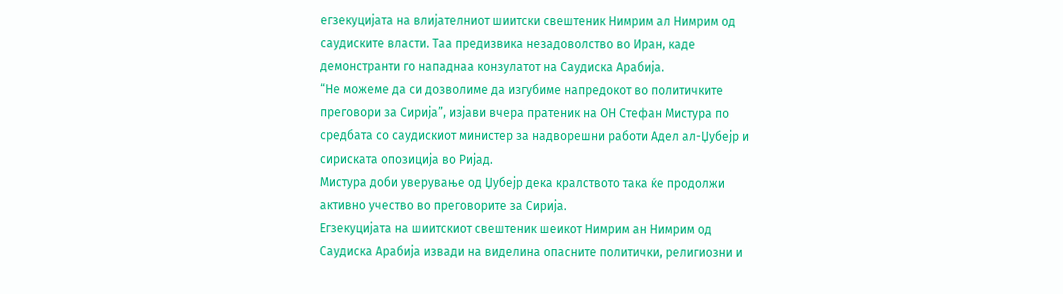егзекуцијата на влијателниот шиитски свештеник Нимрим ал Нимрим од саудиските власти. Таа предизвика незадоволство во Иран, каде демонстранти го нападнаа конзулатот на Саудиска Арабија.
“Не можеме да си дозволиме да изгубиме напредокот во политичките преговори за Сирија”, изјави вчера пратеник на ОН Стефан Мистура по средбата со саудискиот министер за надворешни работи Адел ал-Џубејр и сириската опозиција во Ријад.
Мистура доби уверување од Џубејр дека кралството така ќе продолжи активно учество во преговорите за Сирија.
Егзекуцијата на шиитскиот свештеник шеикот Нимрим ан Нимрим од Саудиска Арабија извади на виделина опасните политички, религиозни и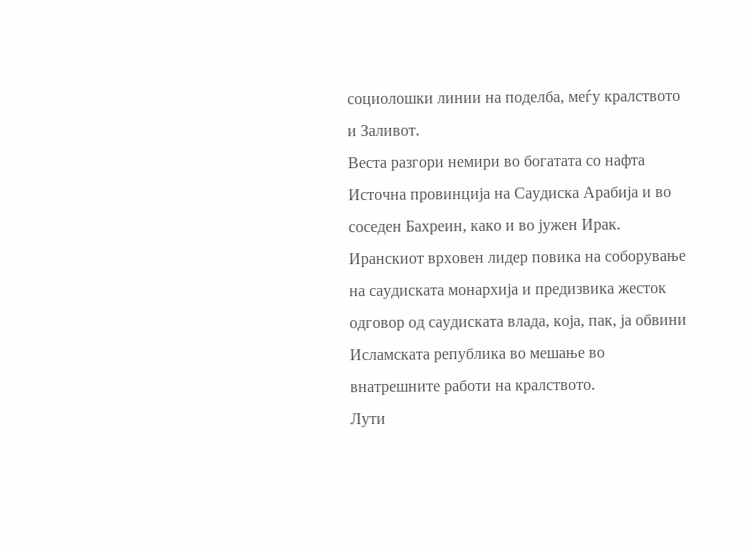социолошки линии на поделба, меѓу кралството и Заливот.
Веста разгори немири во богатата со нафта Источна провинција на Саудиска Арабија и во соседен Бахреин, како и во јужен Ирак.
Иранскиот врховен лидер повика на соборување на саудиската монархија и предизвика жесток одговор од саудиската влада, која, пак, ја обвини Исламската република во мешање во внатрешните работи на кралството.
Лути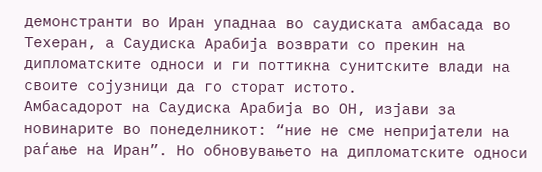демонстранти во Иран упаднаа во саудиската амбасада во Техеран, а Саудиска Арабија возврати со прекин на дипломатските односи и ги поттикна сунитските влади на своите сојузници да го сторат истото.
Амбасадорот на Саудиска Арабија во ОН, изјави за новинарите во понеделникот: “ние не сме непријатели на раѓање на Иран”. Но обновувањето на дипломатските односи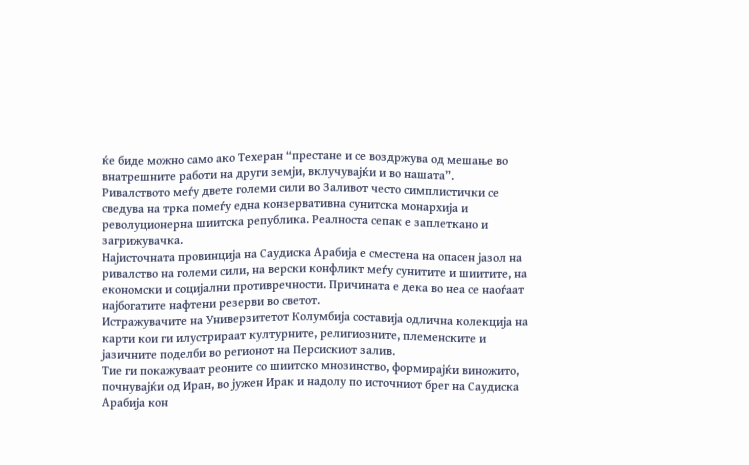ќе биде можно само ако Техеран “престане и се воздржува од мешање во внатрешните работи на други земји, вклучувајќи и во нашата”.
Ривалството меѓу двете големи сили во Заливот често симплистички се сведува на трка помеѓу една конзервативна сунитска монархија и револуционерна шиитска република. Реалноста сепак е заплеткано и загрижувачка.
Најисточната провинција на Саудиска Арабија е сместена на опасен јазол на ривалство на големи сили, на верски конфликт меѓу сунитите и шиитите, на економски и социјални противречности. Причината е дека во неа се наоѓаат најбогатите нафтени резерви во светот.
Истражувачите на Универзитетот Колумбија составија одлична колекција на карти кои ги илустрираат културните, религиозните, племенските и јазичните поделби во регионот на Персискиот залив.
Тие ги покажуваат реоните со шиитско мнозинство, формирајќи виножито, почнувајќи од Иран, во јужен Ирак и надолу по источниот брег на Саудиска Арабија кон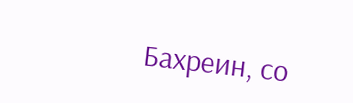Бахреин, со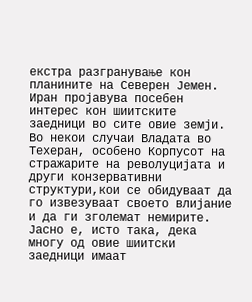екстра разгранување кон планините на Северен Јемен.
Иран пројавува посебен интерес кон шиитските заедници во сите овие земји. Во некои случаи Владата во Техеран, особено Корпусот на стражарите на револуцијата и други конзервативни структури,кои се обидуваат да го извезуваат своето влијание и да ги зголемат немирите.
Јасно е, исто така, дека многу од овие шиитски заедници имаат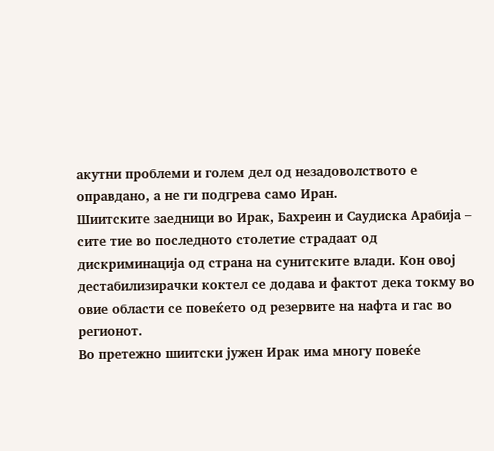акутни проблеми и голем дел од незадоволството е оправдано, а не ги подгрева само Иран.
Шиитските заедници во Ирак, Бахреин и Саудиска Арабија – сите тие во последното столетие страдаат од дискриминација од страна на сунитските влади. Кон овој дестабилизирачки коктел се додава и фактот дека токму во овие области се повеќето од резервите на нафта и гас во регионот.
Во претежно шиитски јужен Ирак има многу повеќе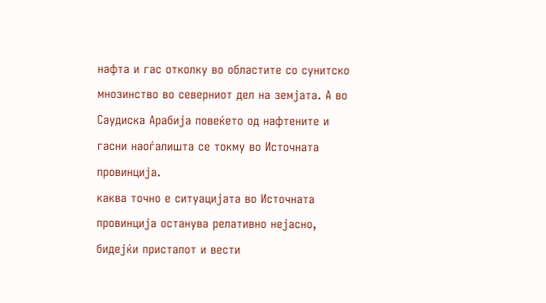нафта и гас отколку во областите со сунитско мнозинство во северниот дел на земјата. А во Саудиска Арабија повеќето од нафтените и гасни наоѓалишта се токму во Источната провинција.
каква точно е ситуацијата во Источната провинција останува релативно нејасно, бидејќи пристапот и вести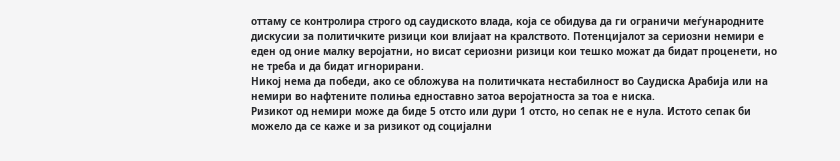оттаму се контролира строго од саудиското влада, која се обидува да ги ограничи меѓународните дискусии за политичките ризици кои влијаат на кралството. Потенцијалот за сериозни немири е еден од оние малку веројатни, но висат сериозни ризици кои тешко можат да бидат проценети, но не треба и да бидат игнорирани.
Никој нема да победи, ако се обложува на политичката нестабилност во Саудиска Арабија или на немири во нафтените полиња едноставно затоа веројатноста за тоа е ниска.
Ризикот од немири може да биде 5 отсто или дури 1 отсто, но сепак не е нула. Истото сепак би можело да се каже и за ризикот од социјални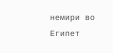немири во Египет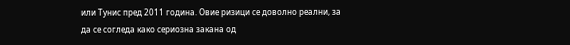или Тунис пред 2011 година. Овие ризици се доволно реални, за да се согледа како сериозна закана од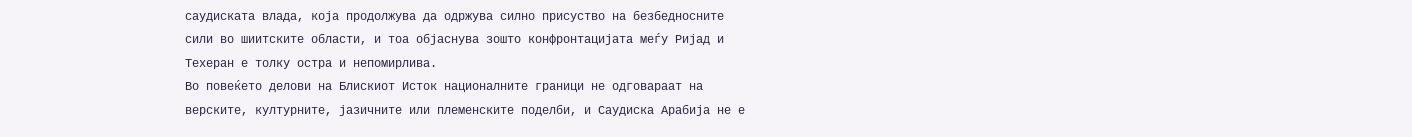саудиската влада, која продолжува да одржува силно присуство на безбедносните сили во шиитските области, и тоа објаснува зошто конфронтацијата меѓу Ријад и Техеран е толку остра и непомирлива.
Во повеќето делови на Блискиот Исток националните граници не одговараат на верските, културните, јазичните или племенските поделби, и Саудиска Арабија не е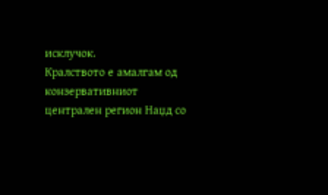исклучок.
Кралството е амалгам од конзервативниот централен регион Наџд со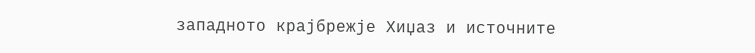западното крајбрежје Хиџаз и источните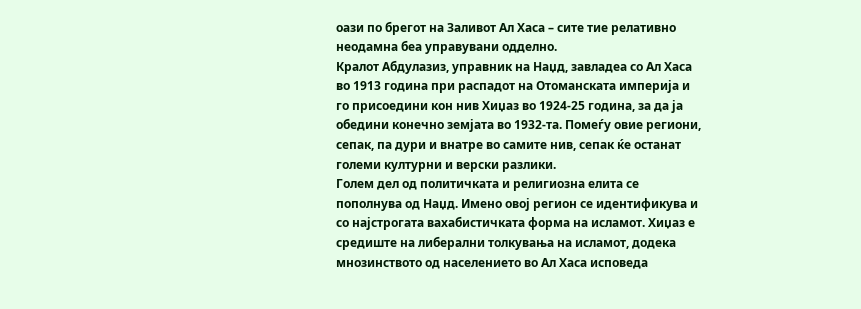оази по брегот на Заливот Ал Хаса – сите тие релативно неодамна беа управувани одделно.
Кралот Абдулазиз, управник на Наџд, завладеа со Ал Хаса во 1913 година при распадот на Отоманската империја и го присоедини кон нив Хиџаз во 1924-25 година, за да ја обедини конечно земјата во 1932-та. Помеѓу овие региони, сепак, па дури и внатре во самите нив, сепак ќе останат големи културни и верски разлики.
Голем дел од политичката и религиозна елита се пополнува од Наџд. Имено овој регион се идентификува и со најстрогата вахабистичката форма на исламот. Хиџаз е средиште на либерални толкувања на исламот, додека мнозинството од населението во Ал Хаса исповеда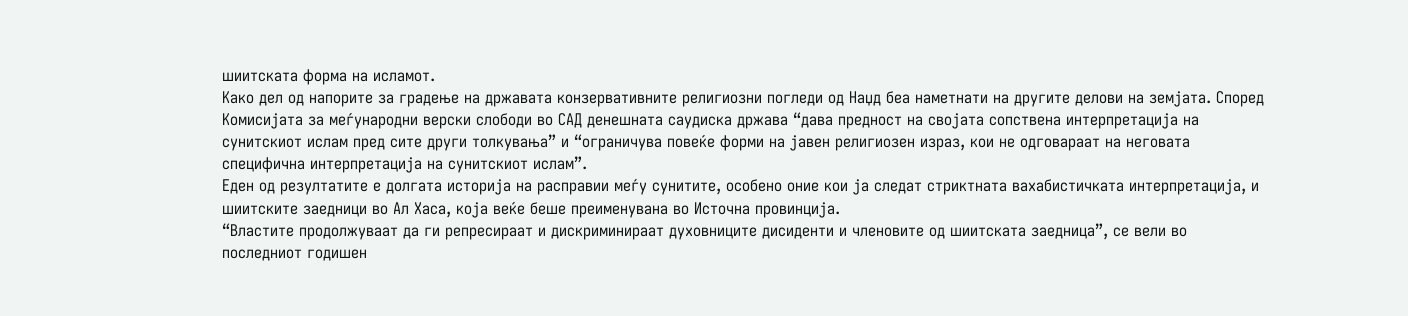шиитската форма на исламот.
Како дел од напорите за градење на државата конзервативните религиозни погледи од Наџд беа наметнати на другите делови на земјата. Според Комисијата за меѓународни верски слободи во САД денешната саудиска држава “дава предност на својата сопствена интерпретација на сунитскиот ислам пред сите други толкувања” и “ограничува повеќе форми на јавен религиозен израз, кои не одговараат на неговата специфична интерпретација на сунитскиот ислам”.
Еден од резултатите е долгата историја на расправии меѓу сунитите, особено оние кои ја следат стриктната вахабистичката интерпретација, и шиитските заедници во Ал Хаса, која веќе беше преименувана во Источна провинција.
“Властите продолжуваат да ги репресираат и дискриминираат духовниците дисиденти и членовите од шиитската заедница”, се вели во последниот годишен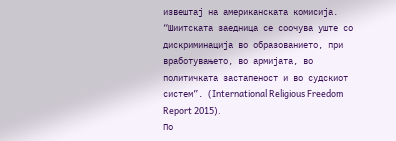извештај на американската комисија. “Шиитската заедница се соочува уште со дискриминација во образованието, при вработувањето, во армијата, во политичката застапеност и во судскиот систем”. (International Religious Freedom Report 2015).
По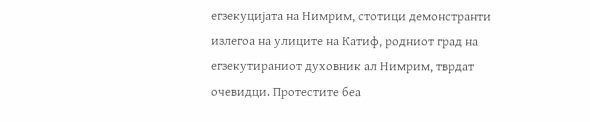егзекуцијата на Нимрим, стотици демонстранти излегоа на улиците на Катиф, родниот град на егзекутираниот духовник ал Нимрим, тврдат очевидци. Протестите беа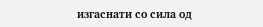изгаснати со сила од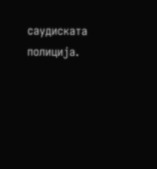саудиската полиција.